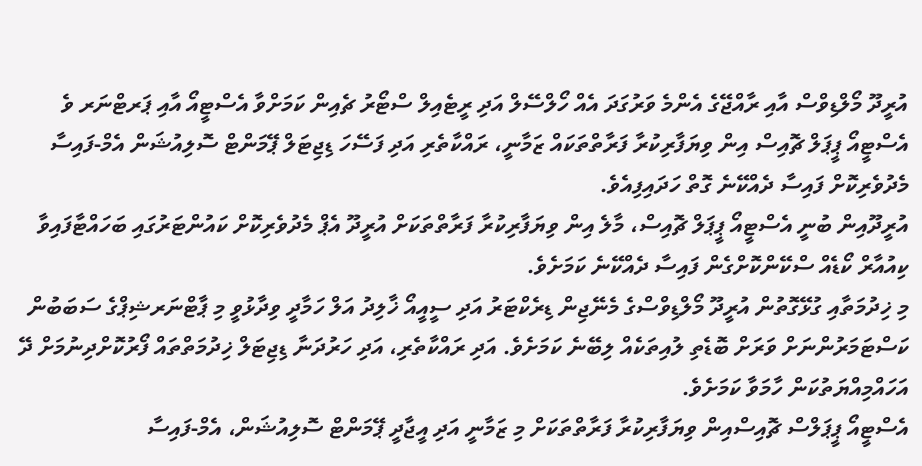އުރީދޫ މޯލްޑިވްސް އާއި ރާއްޖޭގެ އެންމެ ވަރުގަދަ އެއް ހޯލްސޭލް އަދި ރީޓެއިލް ސްޓޯރު ޗެއިން ކަމަށްވާ އެސްޓީއޯ އާއި ޕަރޓްނަރ ވެ އެސްޓީއޯ ޕީޕަލް ޗޮއިސް އިން ވިޔަފާރިކުރާ ފަރާތްތަކައް ޒަމާނީ، ރައްކާތެރި އަދި ފަސޭހަ ޑިޖިޓަލް ޕޭމަންޓް ސޮލިއުޝަން އެމް-ފައިސާ މެދުވެރިކޮށް ފައިސާ ދެއްކޭނެ ގޮތް ހަދައިފިއެވެ.
އުރީދޫއިން ބުނީ އެސްޓީއޯ ޕީޕަލް ޗޮއިސް، މާލެ އިން ވިޔަފާރިކުރާ ފަރާތްތަކަށް އުރީދޫ އެޕް މެދުވެރިކޮށް ކައުންޓަރުގައި ބަހައްޓާފައިވާ ކިއުއާރް ކޯޑެއް ސްކޭންކޮށްގެން ފައިސާ ދެއްކޭނެ ކަމަށެވެ.
މި ޚިދުމަތާއި ގުޅޭގޮތުން އުރީދޫ މޯލްޑިވްސްގެ މެނޭޖިން ޑިރެކްޓަރު އަދި ސީއީއޯ ޚާލިދު އަލް ހަމާދީ ވިދާޅުވީ މި ޕާޓްނަރޝިޕްގެ ސަބަބުން ކަސްޓަމަރުންނަށް ވަރަށް ބޮޑެތި ލުއިތަކެއް ލިބޭނެ ކަމަށެވެ. އަދި ރައްކާތެރި، އަދި ހަރުދަނާ ޑިޖިޓަލް ޚިދުމަތްތައް ފޯރުކޮށްދިނުމަށް ދޭ އަހައްމިއްޔަތުކަން ހާމަވާ ކަމަށެވެ.
އެސްޓީއޯ ޕީޕަލްސް ޗޮއިސްއިން ވިޔަފާރިކުރާ ފަރާތްތަކަށް މި ޒަމާނީ އަދި އީޖާދީ ޕޭމަންޓް ސޮލިއުޝަން، އެމް-ފައިސާ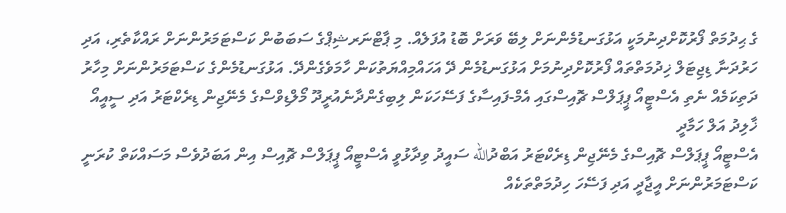ގެ ޙިދުމަތް ފޯރުކޮށްދިނުމަކީ އަޅުގަނޑުމެންނަށް ލިބޭ ވަރަށް ބޮޑު އުފަލެއް. މި ޕާޓްނަރޝިޕްގެ ސަބަބުން ކަސްޓަމަރުންނަށް ރައްކާތެރި، އަދި ހަރުދަނާ ޑިޖިޓަލް ޚިދުމަތްތައް ފޯރުކޮށްދިނުމަށް އަޅުގަނޑުމެން ދޭ އަހައްމިއްޔަތުކަން ހާމަވެގެންދޭ. އަޅުގަނޑުމެންގެ ކަސްޓަމަރުންނަށް މިހާރު ދަތިކަމެއް ނެތި އެސްޓީއޯ ޕީޕަލްސް ޗޮއިސްގައި އެމް-ފައިސާގެ ފަސޭހަކަން ލިބިގެންދާނެއުރީދޫ މޯލްޑިވްސްގެ މެނޭޖިން ޑިރެކްޓަރު އަދި ސީއީއޯ ޚާލިދު އަލް ހަމާދީ
އެސްޓީއޯ ޕީޕަލްސް ޗޮއިސްގެ މެނޭޖިން ޑިރެކްޓަރު އަބްދުالله ސައީދު ވިދާޅުވީ އެސްޓީއޯ ޕީޕަލްސް ޗޮއިސް އިން އަބަދުވެސް މަސައްކަތް ކުރަނީ ކަސްޓަމަރުންނަށް އީޖާދީ އަދި ފަސޭހަ ހިދުމަތްތަކެއް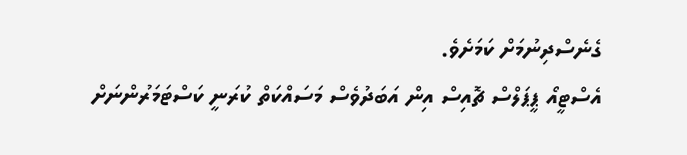ގެނެސްދިނުމަށް ކަމަށެވެ.
އެސްޓީއޯ ޕީޕަލްސް ޗޮއިސް އިން އަބަދުވެސް މަސައްކަތް ކުރަނީ ކަސްޓަމަރުންނަށް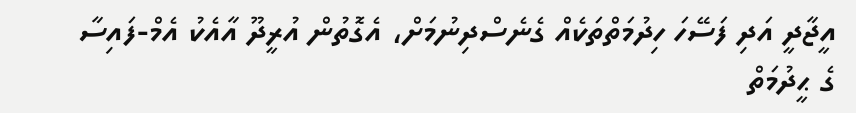އީޖާދީ އަދި ފަސޭހަ ހިދުމަތްތަކެއް ގެނެސްދިނުމަށް، އެގޮތުން އުރީދޫ އާއެކު އެމް-ފައިސާ ގެ ޙީދުމަތް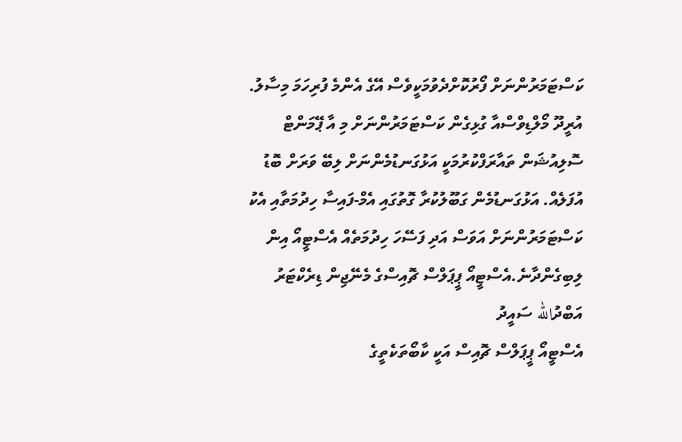ކަސްޓަމަރުންނަށް ފޯރުކޮށްދެވުމަކީވެސް އޭގެ އެންމެ ފުރިހަމަ މިސާލު. އުރީދޫ މޯލްޑިވްސްއާ ގުޅިގެން ކަސްޓަމަރުންނަށް މި އާ ޕޭމަންޓް ސޮލިއުޝަން ތައާރަފްކުރުމަކީ އަޅުގަނޑުމެންނަށް ލިބޭ ވަރަށް ބޮޑު އުފަލެއް. އަޅުގަނޑުމެން ގަބޫލުކުރާ ގޮތުގައި އެމް-ފައިސާ ހިދުމަތާއި އެކު ކަސްޓަމަރުންނަށް އަވަސް އަދި ފަސޭހަ ހިދުމަތެއް އެސްޓީއޯ އިން ލިބިގެންދާނެ.އެސްޓީއޯ ޕީޕަލްސް ޗޮއިސްގެ މެނޭޖިން ޑިރެކްޓަރު އަބްދުالله ސައީދު
އެސްޓީއޯ ޕީޕަލްސް ޗޮއިސް އަކީ ކާބޯތަކެތީގެ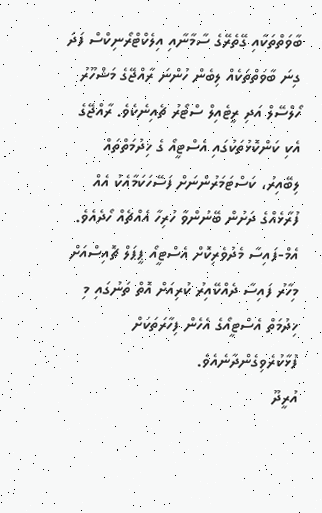ބާވަތްތަކާއި ގޭތެރޭގެ ސާމާނާއި އިލެކްޓްރޯނިކްސް ފަދަ ގިނަ ބާވަތްތަކެއް ލިބެން ހުންނަ ރާއްޖޭގެ މަޝްހޫރު ހޯލްސޭލް އަދި ރީޓެއިލް ސްޓޯރު ޗެއިނެކެވެ. ރާއްޖޭގެ އެކި ކަންކޮޅުތަކުގައި އެސްޓީއޯ ގެ ޚިދުމަތްތައް ލިބޭއިރު، ކަސްޓަމަރުންނަށް ފަސޭހަކަމާއެކު އެއް ފުރާޅެއްގެ ދަށުން ބޭނުންވާ ހުރިހާ އެއްޗެއް ހޯދެއެވެ. އެމް-ފައިސާ މެދުވެރިކޮށް އެސްޓީއޯ ޕީޕަލް ޗޮއިސްއަށް މިހާރު ފައިސާ ދެއްކޭއިރު ކުރިއަށް އޮތް ތަނުގައި މި ޚިދުމަތް އެސްޓީއޯގެ އެހެން ފިހާރަތަކަށް ފުޅާކުރެވިގެންދާނެއެވެ.
އުރީދޫ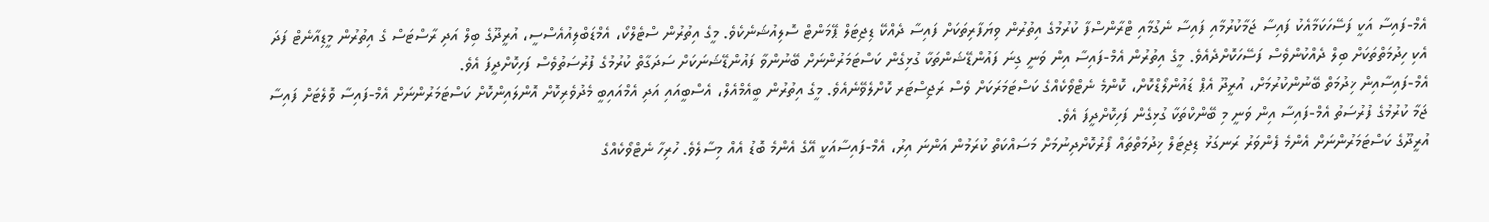އެމް-ފައިސާ އަކީ ފަސޭހަކަމާއެކު ފައިސާ ޖަމާކުރުމާއި ފައިސާ ނެގުމާއި ޓްރާންސްފާ ކުރުމުގެ އިތުރުން ވިޔަފާރިތަކަށް ފައިސާ ދެއްކޭ ޑިޖިޓަލް ޕޭމަންޓް ސޮލިއުޝަނެކެވެ. މީގެ އިތުރުން ސްޓެލްކޯ، އެމްޑަބްލިއުއެސްސީ، އުރީދޫގެ ބިލް އަދި ރާސްޓަސް ގެ އިތުރުން މީޑިއާނެޓް ފަދަ އެކި ހިދުމަތްތަކަށް ބިލް ދެއްކުންވެސް ފަސޭހަކޮށްދެއެވެ. މީގެ އިތުރުން އެމް-ފައިސާ އިން ވަނީ ގިނަ ފައުންޑޭޝަންތަކާ ގުޅިގެން ކަސްޓަމަރުންނަށް ބޭނުންވާ ފައުންޑޭޝަނަކަށް ސަދަގާތް ކުރުމުގެ ފުރުސަތުވެސް ފަހިކޮށްދީފަ އެވެ.
އެމް-ފައިސާއިން ޚިދުމަތް ބޭނުންކުރުމަށް، އުރީދޫ އެޕް ޑައުންލޯޑްކޮށް، ކޮންމެ ނެޓްވޯކެއްގެ ކަސްޓަމަރަކަށް ވެސް ރަޖިސްޓަރ ކޮށްލެވޭނެއެވެ. މީގެ އިތުރުން ބީއެމްއެލް، އެސްބީއައި އަދި އެމްއައިބީ މެދުވެރިކޮށް އޮންލައިންކޮށް ކަސްޓަމަރުންނަށް އެމް-ފައިސާ ވޮލެޓަށް ފައިސާ ޖަމާ ކުރުމުގެ ފުރުސަތު އެމް-ފައިސާ އިން ވަނީ މި ބޭންކްތަކާ ގުޅިގެން ފަހިކޮށްދީފަ އެވެ.
އުރީދޫގެ ކަސްޓަމަރުންނަށް އެންމެ ފެންވަރު ރަނގަޅު ޑިޖިޓަލް ޚިދުމަތްތައް ފޯރުކޮށްދިނުމަށް މަސައްކަތް ކުރަމުން އަންނަ އިރު، އެމް-ފައިސާއަކީ އޭގެ އެންމެ ބޮޑު އެއް މިސާލެވެ. ހުރިހާ ނެޓްވޯކެއްގެ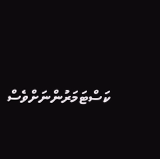ކަސްޓަމަރުންނަށްވެސް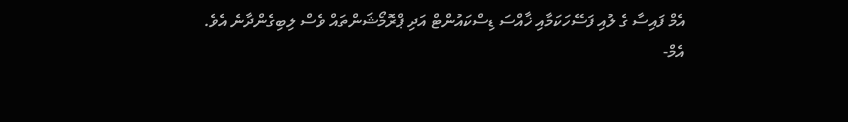އެމް ފައިސާ ގެ ލުއި ފަސޭހަކަމާއި ޚާއްސަ ޑިސްކައުންޓް އަދި ޕްރޮމޯޝަންތައް ވެސް ލިބިގެންދާނެ އެވެ.
އެމް-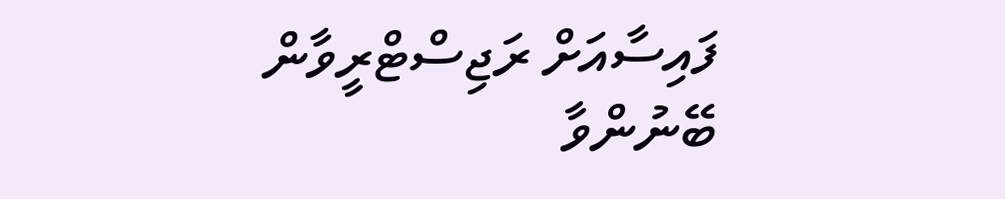ފައިސާއަށް ރަޖިސްޓްރީވާން ބޭނުންވާ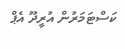ކަސްޓަމަރުން އުރީދޫ އެޕް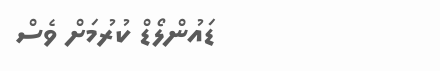ޑައުންލޯޑް ކުރުމަށް ވެސް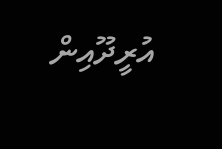އުރީދޫއިން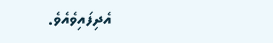އެދިފައިވެއެވެ.